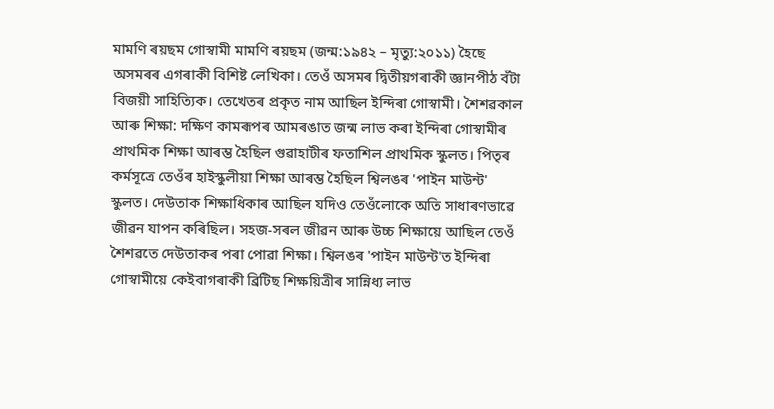মামণি ৰয়ছম গোস্বামী মামণি ৰয়ছম (জন্ম:১৯৪২ – মৃত্যু:২০১১) হৈছে অসমৰৰ এগৰাকী বিশিষ্ট লেখিকা। তেওঁ অসমৰ দ্বিতীয়গৰাকী জ্ঞানপীঠ বঁটা বিজয়ী সাহিত্যিক। তেখেতৰ প্ৰকৃত নাম আছিল ইন্দিৰা গোস্বামী। শৈশৱকাল আৰু শিক্ষা: দক্ষিণ কামৰূপৰ আমৰঙাত জন্ম লাভ কৰা ইন্দিৰা গোস্বামীৰ প্ৰাথমিক শিক্ষা আৰম্ভ হৈছিল গুৱাহাটীৰ ফতাশিল প্রাথমিক স্কুলত। পিতৃৰ কৰ্মসূত্রে তেওঁৰ হাইস্কুলীয়া শিক্ষা আৰম্ভ হৈছিল শ্বিলঙৰ 'পাইন মাউন্ট' স্কুলত। দেউতাক শিক্ষাধিকাৰ আছিল যদিও তেওঁলোকে অতি সাধাৰণভাৱে জীৱন যাপন কৰিছিল। সহজ-সৰল জীৱন আৰু উচ্চ শিক্ষায়ে আছিল তেওঁ শৈশৱতে দেউতাকৰ পৰা পোৱা শিক্ষা। শ্বিলঙৰ 'পাইন মাউন্ট'ত ইন্দিৰা গোস্বামীয়ে কেইবাগৰাকী ব্রিটিছ শিক্ষয়িত্ৰীৰ সান্নিধ্য লাভ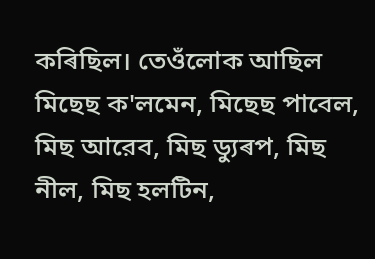কৰিছিল। তেওঁলোক আছিল মিছেছ ক'লমেন, মিছেছ পাবেল, মিছ আরেব, মিছ ড্যুৰপ, মিছ নীল, মিছ হলটিন,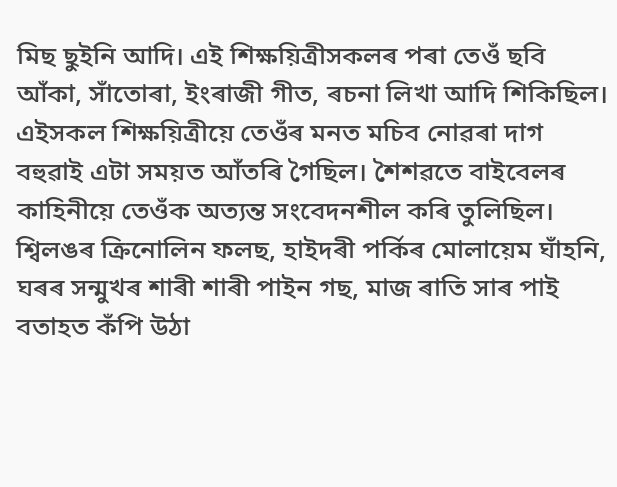মিছ ছুইনি আদি। এই শিক্ষয়িত্ৰীসকলৰ পৰা তেওঁ ছবি আঁকা, সাঁতোৰা, ইংৰাজী গীত, ৰচনা লিখা আদি শিকিছিল। এইসকল শিক্ষয়িত্রীয়ে তেওঁৰ মনত মচিব নোৱৰা দাগ বহুৱাই এটা সময়ত আঁতৰি গৈছিল। শৈশৱতে বাইবেলৰ কাহিনীয়ে তেওঁক অত্যন্ত সংবেদনশীল কৰি তুলিছিল। শ্বিলঙৰ ক্রিনোলিন ফলছ, হাইদৰী পৰ্কিৰ মোলায়েম ঘাঁহনি, ঘৰৰ সন্মুখৰ শাৰী শাৰী পাইন গছ, মাজ ৰাতি সাৰ পাই বতাহত কঁপি উঠা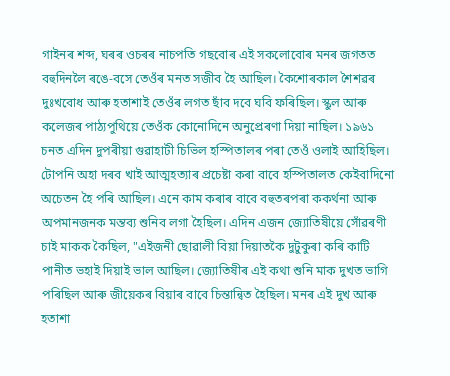গাইনৰ শব্দ, ঘৰৰ ওচৰৰ নাচপতি গছবোৰ এই সকলোবোৰ মনৰ জগতত বহুদিনলৈ ৰঙে-বসে তেওঁৰ মনত সজীব হৈ আছিল। কৈশোৰকাল শৈশৱৰ দুঃখবোধ আৰু হতাশাই তেওঁৰ লগত ছাঁব দবে ঘবি ফৰিছিল। স্কুল আৰু কলেজৰ পাঠ্যপুথিয়ে তেওঁক কোনোদিনে অনুপ্রেৰণা দিয়া নাছিল। ১৯৬১ চনত এদিন দুপৰীয়া গুৱাহাটী চিভিল হস্পিতালৰ পৰা তেওঁ ওলাই আহিছিল। টোপনি অহা দৰব খাই আত্মহত্যাৰ প্ৰচেষ্টা কৰা বাবে হস্পিতালত কেইবাদিনো অচেতন হৈ পৰি আছিল। এনে কাম কৰাৰ বাবে বহুতৰপৰা ককৰ্থনা আৰু অপমানজনক মন্তব্য শুনিব লগা হৈছিল। এদিন এজন জ্যোতিষীয়ে সোঁৱৰণী চাই মাকক কৈছিল, "এইজনী ছোৱালী বিয়া দিয়াতকৈ দুটুকুৰা কৰি কাটি পানীত ভহাই দিয়াই ভাল আছিল। জ্যোতিষীৰ এই কথা শুনি মাক দুখত ভাগি পৰিছিল আৰু জীয়েকৰ বিয়াৰ বাবে চিন্তান্বিত হৈছিল। মনৰ এই দুখ আৰু হতাশা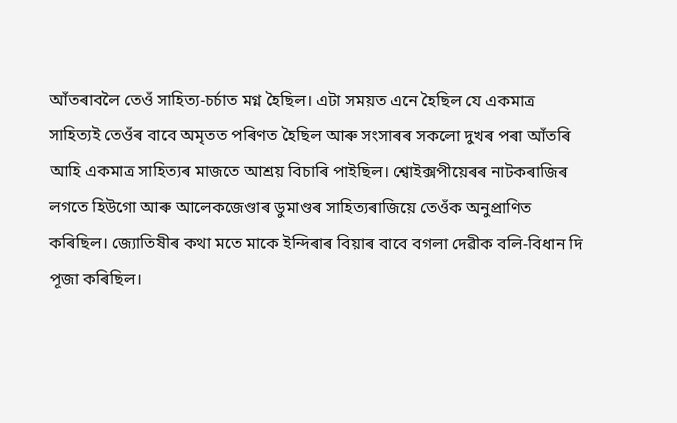আঁতৰাবলৈ তেওঁ সাহিত্য-চর্চাত মগ্ন হৈছিল। এটা সময়ত এনে হৈছিল যে একমাত্র সাহিত্যই তেওঁৰ বাবে অমৃতত পৰিণত হৈছিল আৰু সংসাৰৰ সকলো দুখৰ পৰা আঁতৰি আহি একমাত্র সাহিত্যৰ মাজতে আশ্রয় বিচাৰি পাইছিল। শ্বোইক্সপীয়েৰৰ নাটকৰাজিৰ লগতে হিউগো আৰু আলেকজেণ্ডাৰ ডুমাণ্ডৰ সাহিত্যৰাজিয়ে তেওঁক অনুপ্রাণিত কৰিছিল। জ্যোতিষীৰ কথা মতে মাকে ইন্দিৰাৰ বিয়াৰ বাবে বগলা দেৱীক বলি-বিধান দি পূজা কৰিছিল।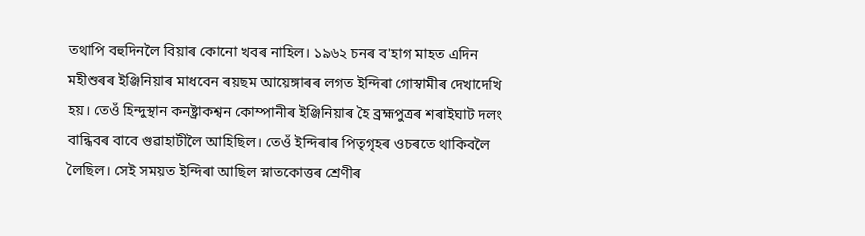তথাপি বহুদিনলৈ বিয়াৰ কোনো খবৰ নাহিল। ১৯৬২ চনৰ ব'হাগ মাহত এদিন মহীশুৰৰ ইঞ্জিনিয়াৰ মাধবেন ৰয়ছম আয়েঙ্গাৰৰ লগত ইন্দিৰা গোস্বামীৰ দেখাদেখি হয়। তেওঁ হিন্দুস্থান কনষ্ট্রাকশ্বন কোম্পানীৰ ইঞ্জিনিয়াৰ হৈ ব্ৰহ্মপুত্ৰৰ শৰাইঘাট দলং বান্ধিবৰ বাবে গুৱাহাটীলৈ আহিছিল। তেওঁ ইন্দিৰাৰ পিতৃগৃহৰ ওচৰতে থাকিবলৈ লৈছিল। সেই সময়ত ইন্দিৰা আছিল স্নাতকোত্তৰ শ্ৰেণীৰ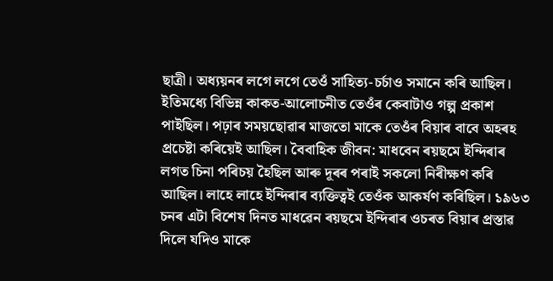ছাত্রী। অধ্যয়নৰ লগে লগে তেওঁ সাহিত্য-চর্চাও সমানে কৰি আছিল। ইতিমধ্যে বিভিন্ন কাকত-আলোচনীত তেওঁৰ কেবাটাও গল্প প্রকাশ পাইছিল। পঢ়াৰ সময়ছোৱাৰ মাজতো মাকে তেওঁৰ বিয়াৰ বাবে অহৰহ প্ৰচেষ্টা কৰিয়েই আছিল। বৈবাহিক জীবন: মাধবেন ৰয়ছমে ইন্দিৰাৰ লগত চিনা পৰিচয় হৈছিল আৰু দূৰৰ পৰাই সকলো নিৰীক্ষণ কৰি আছিল। লাহে লাহে ইন্দিৰাৰ ব্যক্তিত্বই তেওঁক আকৰ্ষণ কৰিছিল। ১৯৬৩ চনৰ এটা বিশেষ দিনত মাধৱেন ৰয়ছমে ইন্দিৰাৰ ওচৰত বিয়াৰ প্রস্তাৱ দিলে যদিও মাকে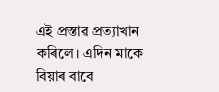এই প্রস্তাৱ প্রত্যাখান কৰিলে। এদিন মাকে বিয়াৰ বাবে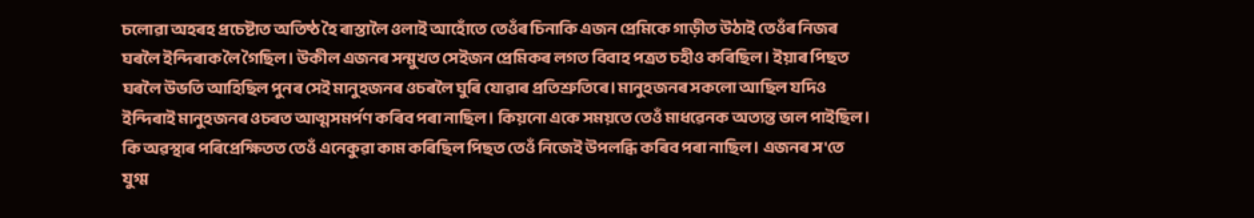চলোৱা অহৰহ প্ৰচেষ্টাত অতিষ্ঠ হৈ ৰাস্তালৈ ওলাই আহোঁতে তেওঁৰ চিনাকি এজন প্রেমিকে গাড়ীত উঠাই তেওঁৰ নিজৰ ঘৰলৈ ইন্দিৰাক লৈ গৈছিল। উকীল এজনৰ সন্মুখত সেইজন প্ৰেমিকৰ লগত বিবাহ পত্ৰত চহীও কৰিছিল। ইয়াৰ পিছত ঘৰলৈ উভতি আহিছিল পুনৰ সেই মানুহজনৰ ওচৰলৈ ঘুৰি যোৱাৰ প্রতিশ্রুতিৰে। মানুহজনৰ সকলো আছিল যদিও ইন্দিৰাই মানুহজনৰ ওচৰত আত্মসমর্পণ কৰিব পৰা নাছিল। কিয়নো একে সময়তে তেওঁ মাধৱেনক অত্যন্ত ভাল পাইছিল। কি অৱস্থাৰ পৰিপ্ৰেক্ষিতত তেওঁ এনেকুৱা কাম কৰিছিল পিছত তেওঁ নিজেই উপলব্ধি কৰিব পৰা নাছিল। এজনৰ স'তে যুগ্ম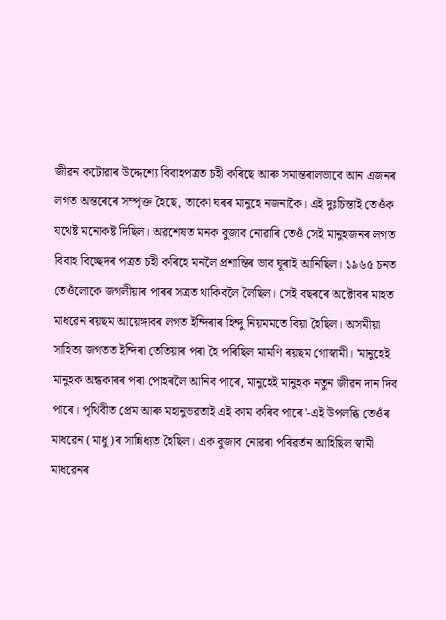জীৱন কটোৱাৰ উদ্দেশ্যে বিবাহপত্ৰত চহী কৰিছে আৰু সমান্তৰালভাবে আন এজনৰ লগত অন্তৰেৰে সম্পৃক্ত হৈছে, তাকো ঘৰৰ মানুহে নজনাকৈ। এই দুঃচিন্তাই তেওঁক যথেষ্ট মনোকষ্ট দিছিল। অৱশেষত মনক বুজাব নোৱাৰি তেওঁ সেই মানুহজনৰ লগত বিবাহ বিচ্ছেদৰ পত্ৰত চহী কৰিহে মনলৈ প্ৰশান্তিৰ ভাব ঘূৰাই আনিছিল। ১৯৬৫ চনত তেওঁলোকে জগলীয়াৰ পাৰৰ সত্ৰত থাকিবলৈ লৈছিল। সেই বছৰৰে অক্টোবৰ মাহত মাধৱেন ৰয়ছম আয়েঙ্গাবৰ লগত ইন্দিৰাৰ হিন্দু নিয়মমতে বিয়া হৈছিল। অসমীয়া সাহিত্য জগতত ইন্দিৰা তেতিয়াৰ পৰা হৈ পৰিছিল মামণি ৰয়ছম গোস্বামী। 'মানুহেই মানুহক অন্ধকাৰৰ পৰা পোহৰলৈ আনিব পাৰে, মানুহেই মানুহক নতুন জীৱন দান দিব পাৰে। পৃথিবীত প্রেম আৰু মহানুভৱতাই এই কাম কৰিব পাৰে'-এই উপলব্ধি তেওঁৰ মাধৱেন (মাধু)ৰ সান্নিধ্যত হৈছিল। এক বুজাব নোৱৰা পৰিৱৰ্তন আহিছিল স্বামী মাধৱেনৰ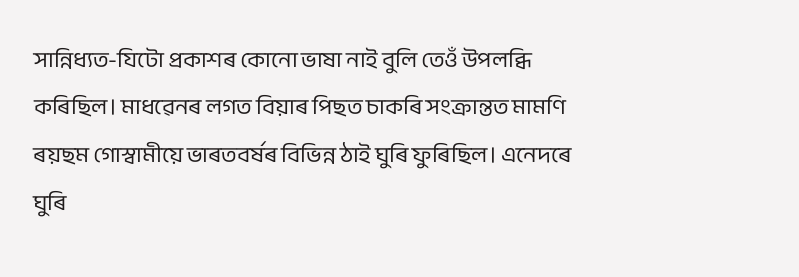সান্নিধ্যত-যিটো প্রকাশৰ কোনো ভাষা নাই বুলি তেওঁ উপলব্ধি কৰিছিল। মাধৱেনৰ লগত বিয়াৰ পিছত চাকৰি সংক্ৰান্তত মামণি ৰয়ছম গোস্বামীয়ে ভাৰতবৰ্ষৰ বিভিন্ন ঠাই ঘুৰি ফুৰিছিল। এনেদৰে ঘুৰি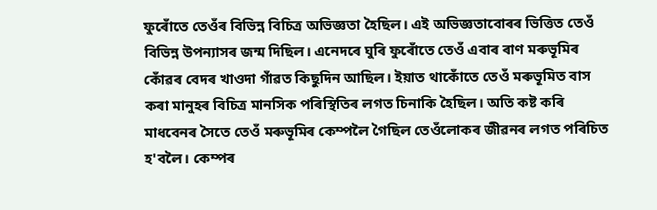ফুৰোঁতে তেওঁৰ বিভিন্ন বিচিত্র অভিজ্ঞতা হৈছিল। এই অভিজ্ঞতাবোৰৰ ভিত্তিত তেওঁ বিভিন্ন উপন্যাসৰ জন্ম দিছিল। এনেদৰে ঘুৰি ফুৰোঁতে তেওঁ এবাৰ ৰাণ মৰুভূমিৰ কোঁৱৰ বেদৰ খাওদা গাঁৱত কিছুদিন আছিল। ইয়াত থাকোঁতে তেওঁ মৰুভূমিত বাস কৰা মানুহৰ বিচিত্র মানসিক পৰিস্থিতিৰ লগত চিনাকি হৈছিল। অতি কষ্ট কৰি মাধবেনৰ সৈতে তেওঁ মৰুভূমিৰ কেম্পলৈ গৈছিল তেওঁলোকৰ জীৱনৰ লগত পৰিচিত হ'বলৈ। কেম্পৰ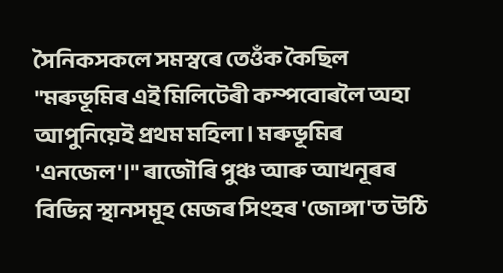সৈনিকসকলে সমস্বৰে তেওঁক কৈছিল "মৰুভূমিৰ এই মিলিটেৰী কম্পবোৰলৈ অহা আপুনিয়েই প্রথম মহিলা। মৰুভূমিৰ 'এনজেল'।" ৰাজৌৰি পুঞ্চ আৰু আখনূৰৰ বিভিন্ন স্থানসমূহ মেজৰ সিংহৰ 'জোঙ্গা'ত উঠি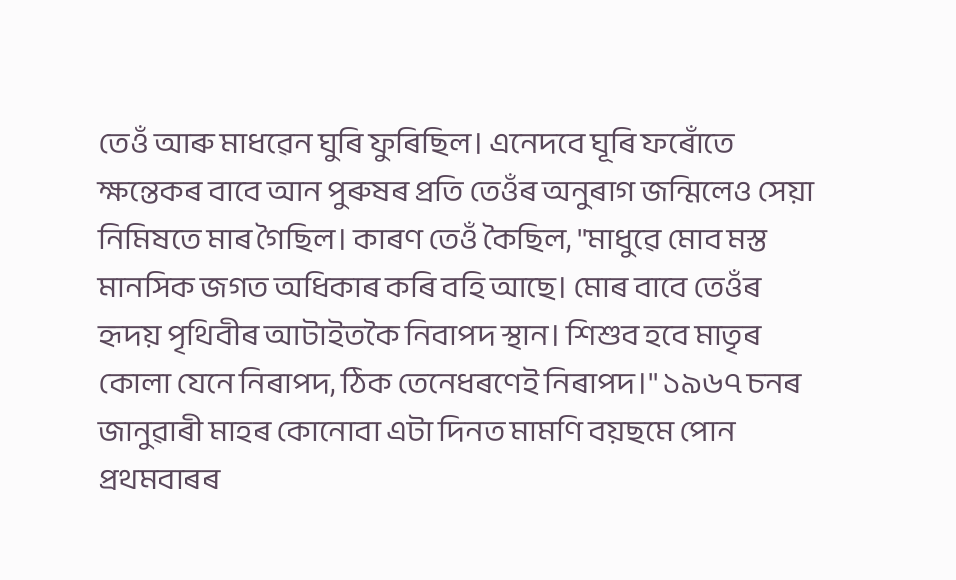তেওঁ আৰু মাধৱেন ঘুৰি ফুৰিছিল। এনেদবে ঘূৰি ফৰোঁতে ক্ষন্তেকৰ বাবে আন পুৰুষৰ প্ৰতি তেওঁৰ অনুৰাগ জন্মিলেও সেয়া নিমিষতে মাৰ গৈছিল। কাৰণ তেওঁ কৈছিল, "মাধুৱে মোব মস্ত মানসিক জগত অধিকাৰ কৰি বহি আছে। মোৰ বাবে তেওঁৰ হৃদয় পৃথিবীৰ আটাইতকৈ নিবাপদ স্থান। শিশুব হবে মাতৃৰ কোলা যেনে নিৰাপদ, ঠিক তেনেধৰণেই নিৰাপদ।" ১৯৬৭ চনৰ জানুৱাৰী মাহৰ কোনোবা এটা দিনত মামণি বয়ছমে পোন প্রথমবাৰৰ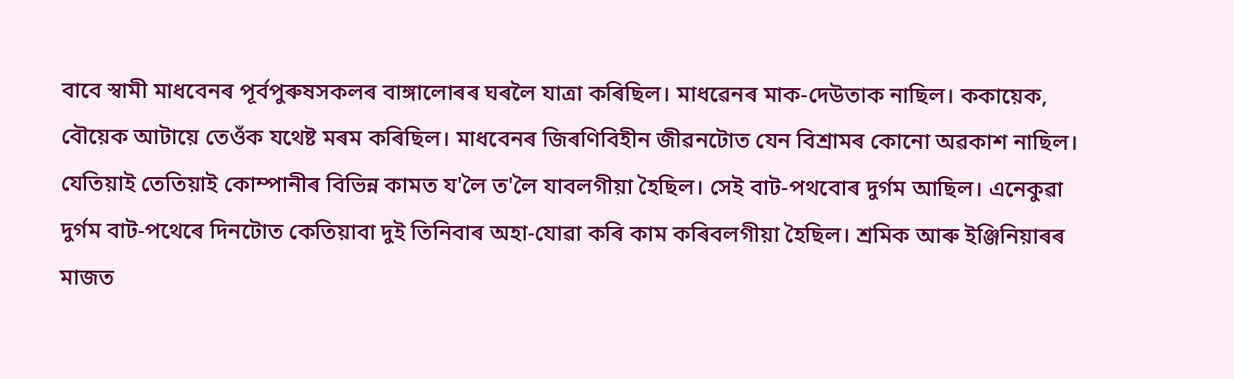বাবে স্বামী মাধবেনৰ পূৰ্বপুৰুষসকলৰ বাঙ্গালোৰৰ ঘৰলৈ যাত্ৰা কৰিছিল। মাধৱেনৰ মাক-দেউতাক নাছিল। ককায়েক, বৌয়েক আটায়ে তেওঁক যথেষ্ট মৰম কৰিছিল। মাধবেনৰ জিৰণিবিহীন জীৱনটোত যেন বিশ্রামৰ কোনো অৱকাশ নাছিল। যেতিয়াই তেতিয়াই কোম্পানীৰ বিভিন্ন কামত য'লৈ ত'লৈ যাবলগীয়া হৈছিল। সেই বাট-পথবোৰ দুর্গম আছিল। এনেকুৱা দুৰ্গম বাট-পথেৰে দিনটোত কেতিয়াবা দুই তিনিবাৰ অহা-যোৱা কৰি কাম কৰিবলগীয়া হৈছিল। শ্রমিক আৰু ইঞ্জিনিয়াৰৰ মাজত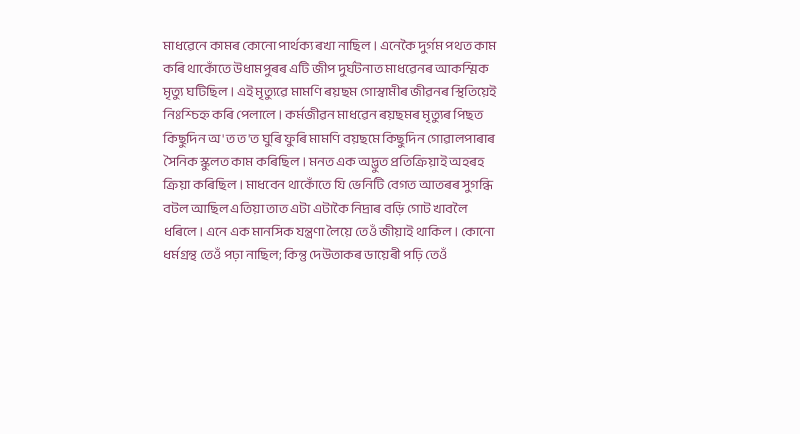মাধৱেনে কামৰ কোনো পার্থক্য ৰখা নাছিল। এনেকৈ দুর্গম পথত কাম কৰি থাকোঁতে উধামপুৰৰ এটি জীপ দুর্ঘটনাত মাধৱেনৰ আকস্মিক মৃত্যু ঘটিছিল। এই মৃত্যুৱে মামণি ৰয়ছম গোস্বামীৰ জীৱনৰ স্থিতিয়েই নিঃশ্চিহ্ন কৰি পেলালে। কৰ্মজীৱন মাধৱেন ৰয়ছমৰ মৃত্যুৰ পিছত কিছুদিন অ'ত ত'ত ঘুৰি ফুৰি মামণি বয়ছমে কিছুদিন গোৱালপাৰাৰ সৈনিক স্কুলত কাম কৰিছিল। মনত এক অদ্ভুত প্রতিক্রিয়াই অহৰহ ক্রিয়া কৰিছিল। মাধবেন থাকোঁতে যি ভেনিটি বেগত আতৰৰ সুগন্ধি বটল আছিল এতিয়া তাত এটা এটাকৈ নিদ্রাৰ বড়ি গোট খাবলৈ ধৰিলে। এনে এক মানসিক যন্ত্রণা লৈয়ে তেওঁ জীয়াই থাকিল। কোনো ধর্মগ্রন্থ তেওঁ পঢ়া নাছিল; কিন্তু দেউতাকৰ ডায়েৰী পঢ়ি তেওঁ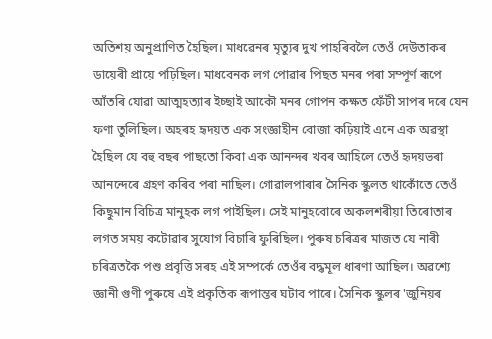অতিশয় অনুপ্রাণিত হৈছিল। মাধৱেনৰ মৃত্যুৰ দুখ পাহৰিবলৈ তেওঁ দেউতাকৰ ডায়েৰী প্ৰায়ে পঢ়িছিল। মাধবেনক লগ পোৱাৰ পিছত মনৰ পৰা সম্পূৰ্ণ ৰূপে আঁতৰি যোৱা আত্মহত্যাৰ ইচ্ছাই আকৌ মনৰ গোপন কক্ষত ফেঁটী সাপৰ দৰে যেন ফণা তুলিছিল। অহৰহ হৃদয়ত এক সংজ্ঞাহীন বোজা কঢ়িয়াই এনে এক অৱস্থা হৈছিল যে বহু বছৰ পাছতো কিবা এক আনন্দৰ খবৰ আহিলে তেওঁ হৃদয়ভৰা আনন্দেৰে গ্ৰহণ কৰিব পৰা নাছিল। গোৱালপাৰাৰ সৈনিক স্কুলত থাকোঁতে তেওঁ কিছুমান বিচিত্র মানুহক লগ পাইছিল। সেই মানুহবোৰে অকলশৰীয়া তিৰোতাৰ লগত সময় কটোৱাৰ সুযোগ বিচাৰি ফুৰিছিল। পুৰুষ চৰিত্ৰৰ মাজত যে নাৰী চৰিত্ৰতকৈ পশু প্রবৃত্তি সৰহ এই সম্পর্কে তেওঁৰ বদ্ধমূল ধাৰণা আছিল। অৱশ্যে জ্ঞানী গুণী পুৰুষে এই প্রকৃতিক ৰূপান্তৰ ঘটাব পাৰে। সৈনিক স্কুলৰ 'জুনিয়ৰ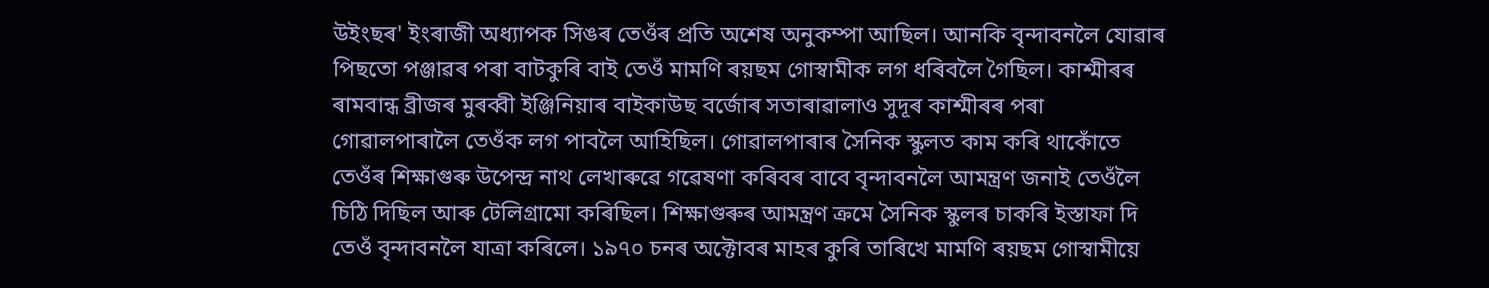উইংছৰ' ইংৰাজী অধ্যাপক সিঙৰ তেওঁৰ প্ৰতি অশেষ অনুকম্পা আছিল। আনকি বৃন্দাবনলৈ যোৱাৰ পিছতো পঞ্জাৱৰ পৰা বাটকুৰি বাই তেওঁ মামণি ৰয়ছম গোস্বামীক লগ ধৰিবলৈ গৈছিল। কাশ্মীৰৰ ৰামবান্ধ ব্রীজৰ মুৰব্বী ইঞ্জিনিয়াৰ বাইকাউছ বৰ্জোৰ সতাৰাৱালাও সুদূৰ কাশ্মীৰৰ পৰা গোৱালপাৰালৈ তেওঁক লগ পাবলৈ আহিছিল। গোৱালপাৰাৰ সৈনিক স্কুলত কাম কৰি থাকোঁতে তেওঁৰ শিক্ষাগুৰু উপেন্দ্র নাথ লেখাৰুৱে গৱেষণা কৰিবৰ বাবে বৃন্দাবনলৈ আমন্ত্রণ জনাই তেওঁলৈ চিঠি দিছিল আৰু টেলিগ্রামো কৰিছিল। শিক্ষাগুৰুৰ আমন্ত্ৰণ ক্ৰমে সৈনিক স্কুলৰ চাকৰি ইস্তাফা দি তেওঁ বৃন্দাবনলৈ যাত্ৰা কৰিলে। ১৯৭০ চনৰ অক্টোবৰ মাহৰ কুৰি তাৰিখে মামণি ৰয়ছম গোস্বামীয়ে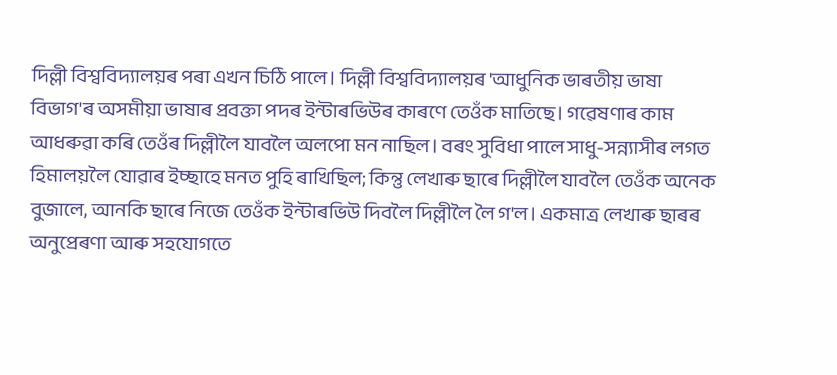দিল্লী বিশ্ববিদ্যালয়ৰ পৰা এখন চিঠি পালে। দিল্লী বিশ্ববিদ্যালয়ৰ 'আধুনিক ভাৰতীয় ভাষা বিভাগ'ৰ অসমীয়া ভাষাৰ প্ৰবক্তা পদৰ ইন্টাৰভিউৰ কাৰণে তেওঁক মাতিছে। গৱেষণাৰ কাম আধৰুৱা কৰি তেওঁৰ দিল্লীলৈ যাবলৈ অলপো মন নাছিল। বৰং সুবিধা পালে সাধু-সন্ন্যাসীৰ লগত হিমালয়লৈ যোৱাৰ ইচ্ছাহে মনত পুহি ৰাখিছিল; কিন্তু লেখাৰু ছাৰে দিল্লীলৈ যাবলৈ তেওঁক অনেক বুজালে, আনকি ছাৰে নিজে তেওঁক ইন্টাৰভিউ দিবলৈ দিল্লীলৈ লৈ গ'ল। একমাত্র লেখাৰু ছাৰৰ অনুপ্ৰেৰণা আৰু সহযোগতে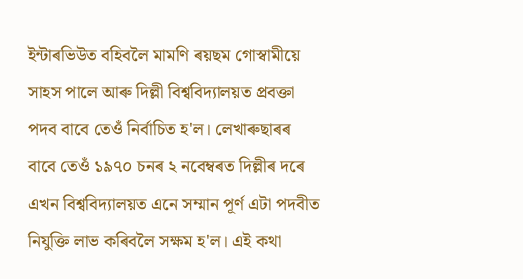ইন্টাৰভিউত বহিবলৈ মামণি ৰয়ছম গোস্বামীয়ে সাহস পালে আৰু দিল্লী বিশ্ববিদ্যালয়ত প্রবক্তা পদব বাবে তেওঁ নির্বাচিত হ'ল। লেখাৰুছাৰৰ বাবে তেওঁ ১৯৭০ চনৰ ২ নবেম্বৰত দিল্লীৰ দৰে এখন বিশ্ববিদ্যালয়ত এনে সম্মান পূর্ণ এটা পদবীত নিযুক্তি লাভ কৰিবলৈ সক্ষম হ'ল। এই কথা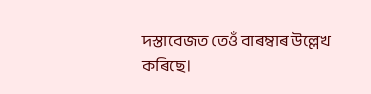দস্তাবেজত তেওঁ বাৰম্বাৰ উল্লেখ কৰিছে।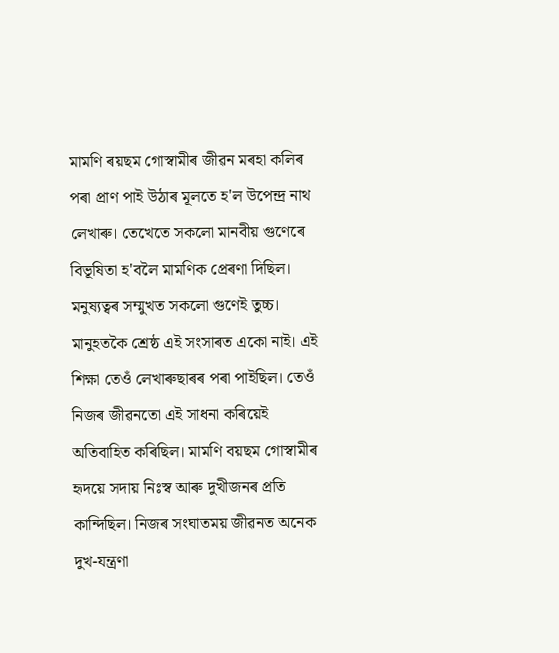মামণি ৰয়ছম গোস্বামীৰ জীৱন মৰহা কলিৰ পৰা প্ৰাণ পাই উঠাৰ মূলতে হ'ল উপেন্দ্র নাথ লেখাৰু। তেখেতে সকলো মানবীয় গুণেৰে বিভূষিতা হ'বলৈ মামণিক প্ৰেৰণা দিছিল। মনুষ্যত্বৰ সম্মুখত সকলো গুণেই তুচ্চ। মানুহতকৈ শ্রেষ্ঠ এই সংসাৰত একো নাই। এই শিক্ষা তেওঁ লেখাৰুছাৰৰ পৰা পাইছিল। তেওঁ নিজৰ জীৱনতো এই সাধনা কৰিয়েই অতিবাহিত কৰিছিল। মামণি বয়ছম গোস্বামীৰ হৃদয়ে সদায় নিঃস্ব আৰু দুখীজনৰ প্ৰতি কান্দিছিল। নিজৰ সংঘাতময় জীৱনত অনেক দুখ-যন্ত্রণা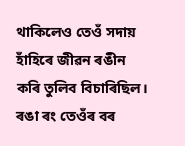থাকিলেও তেওঁ সদায় হাঁহিৰে জীৱন ৰঙীন কৰি তুলিব বিচাৰিছিল। ৰঙা ৰং তেওঁৰ বৰ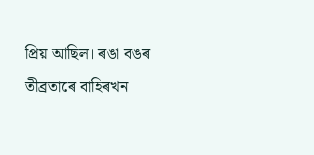প্ৰিয় আছিল। ৰঙা বঙৰ তীব্রতাৰে বাহিৰখন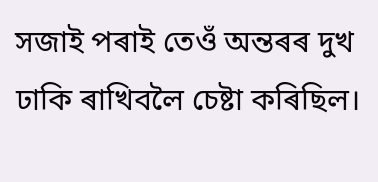সজাই পৰাই তেওঁ অন্তৰৰ দুখ ঢাকি ৰাখিবলৈ চেষ্টা কৰিছিল।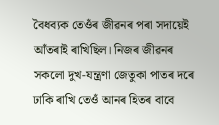বৈধব্যক তেওঁৰ জীৱনৰ পৰা সদায়েই আঁতৰাই ৰাখিছিল। নিজৰ জীৱনৰ সকলো দুখ-যন্ত্রণা জেতুকা পাতৰ দৰে ঢাকি ৰাখি তেওঁ আনৰ হিতৰ বাবে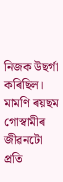নিজক উছর্গা কৰিছিল। মামণি ৰয়ছম গোস্বামীৰ জীৱনটো প্রতি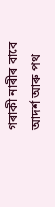গৰাকী নাৰীৰ বাবে আদর্শ আৰু পথ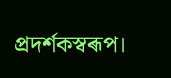প্রদর্শকস্বৰূপ।